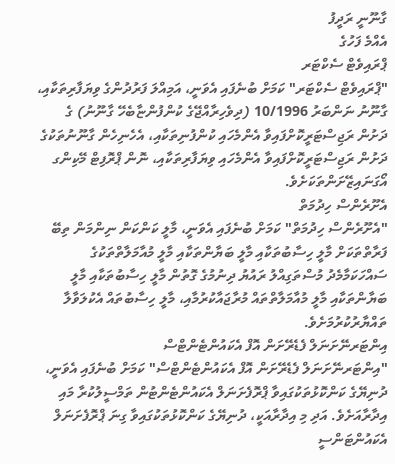ގާނޫނީ ރަދީފު
އެއްމެ ފަހުގެ
ޕްރައިވެޓް ސެކްޓަރ
"ޕްރައިވެޓް ސެކްޓަރ" ކަމަށް ބުނެފައި އެވަނީ، އަމިއްލަ ފަރުދުންގެ ވިޔަފާރިތަކާއި، ގާނޫނު ނަންބަރު 10/1996 (ދިވެހިރާއްޖޭގެ ކުންފުންޏާބެހޭ ގާނޫނު) ގެ ދަށުން ރަޖިސްޓަރީކޮށްފައިވާ އެންމެހައި ކުންފުނިތަކާއި، އެހެނިހެން ގާނޫނުތަކުގެ ދަށުން ރަޖިސްޓަރީކޮށްފައިވާ އެންމެހައި ވިޔަފާރިތަކާއި، ނޮން ޕްރޮފިޓް މޭކިންގ އޯގަނައިޒޭށަންތަކަށެވެ.
އެށޫރެންސް ހިދުމަތް
"އެށޫރެންސް ހިދުމަތް" ކަމަށް ބުނެފައި އެވަނީ، މާލީ ކަންކަން ނިންމަން ތިބޭ ފަރާތްތަކަށް މާލީ ހިސާބުތަކާއި މާލީ ބަޔާންތަކާއި މާލީ މުއާމަލާތްތަކުގެ ސައްހަކަމާމެދު މުސްތަގިއްލު ރައުޔު ދިނުމުގެ ގޮތުން މާލީ ހިސާބުތަކާއި މާލީ ބަޔާންތަކާއި މާލީ މުއާމަލާތްތައް މުރާޖައާކުރުމާއި، މާލީ ހިސާބުތައް އެކުލަވާލާ ތައްޔާރުކުރުމަށެވެ.
އިންޓަރނޭށަނަލް ފެޑެރޭށަން އޮފް އެކައުންޓެންޓްސް
"އިންޓަރނޭށަނަލް ފެޑެރޭށަން އޮފް އެކައުންޓެންޓްސް" ކަމަށް ބުނެފައި އެވަނީ، ދުނިޔޭގެ ކަންކޮޅުތަކުގައިވާ ޕްރޮފެށަނަލް އެކައުންޓެންޓުން ތަމްސީލުކުރާ މައި އިދާރާއަށެވެ. އަދި މި އިދާރާއަކީ، ދުނިޔޭގެ ކަންކޮޅުތަކުގައިވާ ގިނަ ޕްރޮފެށަނަލް އެކައުންޓަންސީ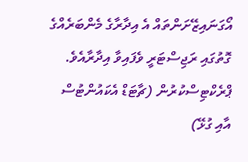އޯގަނައިޒޭށަންތައް އެ އިދާރާގެ މެންބަރެއްގެ ގޮތުގައި ރަޖިސްޓަރީ ވެފައިވާ އިދާރާއެވެ.
ޕްރެކްޓިސްކުރުން (ޗާޓަޑް އެކައުންޓުސް އާއި ގުޅޭ)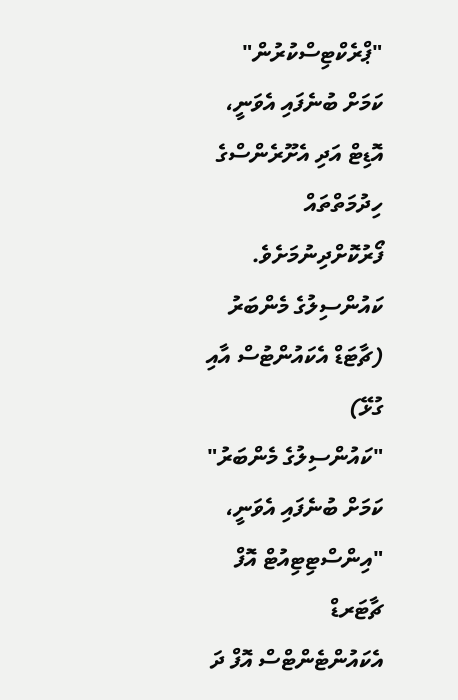"ޕްރެކްޓިސްކުރުން" ކަމަށް ބުނެފައި އެވަނީ، އޮޑިޓް އަދި އެށޫރެންސްގެ ހިދުމަތްތައް ފޯރުކޮށްދިނުމަށެވެ.
ކައުންސިލުގެ މެންބަރު (ޗާޓަޑް އެކައުންޓުސް އާއި ގުޅޭ)
"ކައުންސިލުގެ މެންބަރު" ކަމަށް ބުނެފައި އެވަނީ، "އިންސްޓިޓިއުޓް އޮފް ޗާޓަރޑް އެކައުންޓެންޓްސް އޮފް ދަ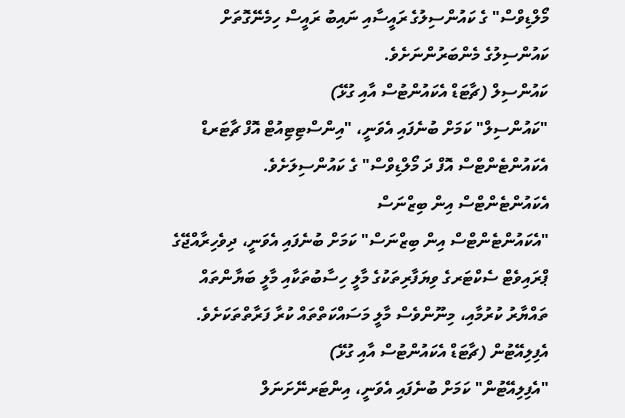މޯލްޑިވްސް" ގެ ކައުންސިލުގެ ރައީސާއި ނައިބު ރައީސް ހިމެނޭގޮތަށް ކައުންސިލުގެ މެންބަރުންނަށެވެ.
ކައުންސިލް (ޗާޓަޑް އެކައުންޓުސް އާއި ގުޅޭ)
"ކައުންސިލް" ކަމަށް ބުނެފައި އެވަނީ، "އިންސްޓިޓިއުޓް އޮފް ޗާޓަރޑް އެކައުންޓެންޓްސް އޮފް ދަ މޯލްޑިވްސް" ގެ ކައުންސިލަށެވެ.
އެކައުންޓެންޓްސް އިން ބިޒްނަސް
"އެކައުންޓެންޓްސް އިން ބިޒްނަސް" ކަމަށް ބުނެފައި އެވަނީ، ދިވެހިރާއްޖޭގެ ޕްރައިވެޓް ސެކްޓަރގެ ވިޔަފާރިތަކުގެ މާލީ ހިސާބުތަކާއި މާލީ ބަޔާންތައް ތައްޔާރު ކުރުމާއި، މިނޫންވެސް މާލީ މަސައްކަތްތައް ކުރާ ފަރާތްތަކަށެވެ.
އެފިލިއޭޓުން (ޗާޓަޑް އެކައުންޓުސް އާއި ގުޅޭ)
"އެފިލިއޭޓުން" ކަމަށް ބުނެފައި އެވަނީ، އިންޓަރނޭށަނަލް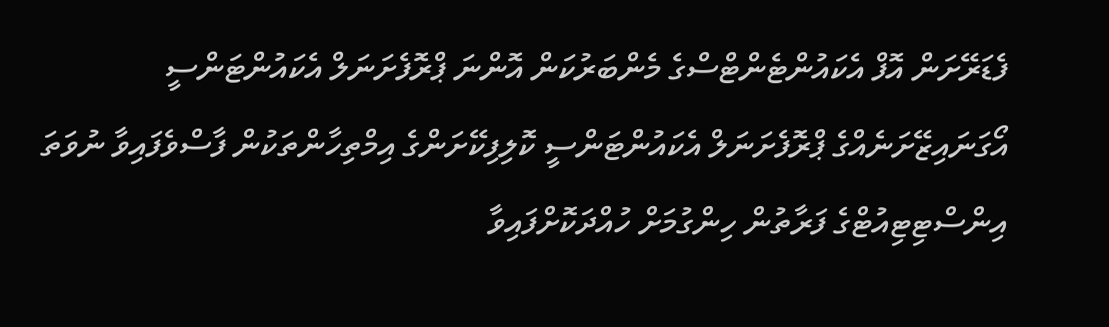ފެޑަރޭށަން އޮފް އެކައުންޓެންޓްސްގެ މެންބަރުކަން އޮންނަ ޕްރޮފެށަނަލް އެކައުންޓަންސީ އޯގަނައިޒޭށަނެއްގެ ޕްރޮފެށަނަލް އެކައުންޓަންސީ ކޮލިފިކޭށަންގެ އިމްތިހާންތަކުން ފާސްވެފައިވާ ނުވަތަ އިންސްޓިޓިއުޓްގެ ފަރާތުން ހިންގުމަށް ހުއްދަކޮށްފައިވާ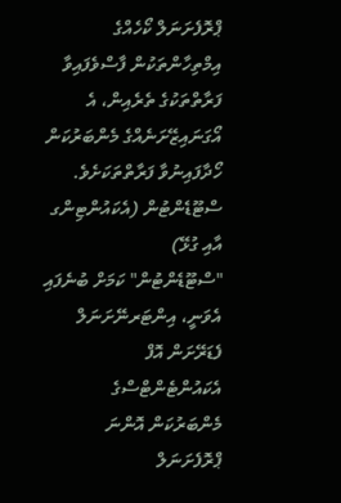ޕްރޮފެށަނަލް ކޯހެއްގެ އިމްތިހާންތަކުން ފާސްވެފައިވާ ފަރާތްތަކުގެ ތެރެއިން، އެ އޯގަނައިޒޭށަނެއްގެ މެންބަރުކަން ހޯދާފައިނުވާ ފަރާތްތަކަށެވެ.
ސްޓޫޑެންޓުން (އެކައުންޓިންގ އާއި ގުޅޭ)
"ސްޓޫޑެންޓުން" ކަމަށް ބުނެފައި އެވަނީ، އިންޓަރނޭށަނަލް ފެޑަރޭށަން އޮފް އެކައުންޓެންޓްސްގެ މެންބަރުކަން އޮންނަ ޕްރޮފެށަނަލް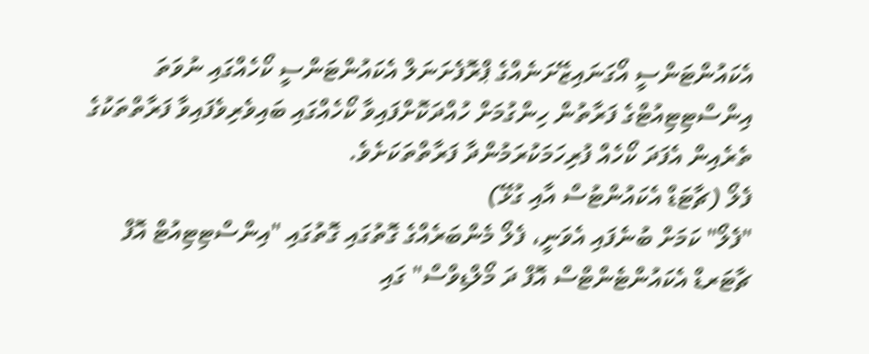އެކައުންޓަންސީ އޯގަނައިޒޭށަނެއްގެ ޕްރޮފެށަނަލް އެކައުންޓަންސީ ކޯހެއްގައި ނުވަތަ އިންސްޓިޓިއުޓްގެ ފަރާތުން ހިންގުމަށް ހުއްދަކޮށްފައިވާ ކޯހެއްގައި ބައިވެރިވެފައިވާ ފަރާތްތަކުގެ ތެރެއިން އެފަދަ ކޯހެއް ފުރިހަމަކުރަމުންދާ ފަރާތްތަކަށެވެ.
ފެލޯ (ޗާޓަޑް އެކައުންޓުސް އާއި ގުޅޭ)
"ފެލޯ" ކަމަށް ބުނެފައި އެވަނީ، ފެލޯ މެންބަރެއްގެ ގޮތުގައި ގޮތުގައި "އިންސްޓިޓިއުޓް އޮފް ޗާޓަރޑް އެކައުންޓެންޓްސް އޮފް ދަ މޯލްޑިވްސް" ގައި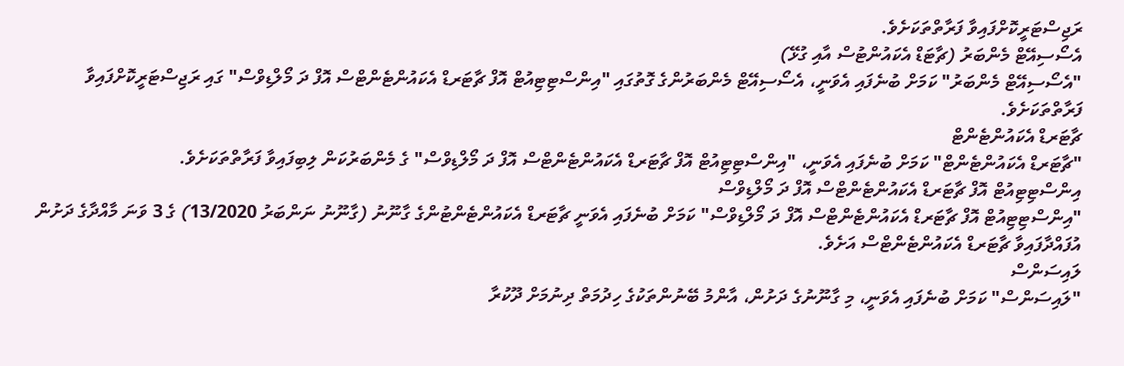ރަޖިސްޓަރީކޮށްފައިވާ ފަރާތްތަކަށެވެ.
އެސޯސިއޭޓް މެންބަރު (ޗާޓަޑް އެކައުންޓުސް އާއި ގުޅޭ)
"އެސޯސިއޭޓް މެންބަރު" ކަމަށް ބުނެފައި އެވަނީ، އެސޯސިއޭޓް މެންބަރުންގެ ގޮތުގައި "އިންސްޓިޓިއުޓް އޮފް ޗާޓަރޑް އެކައުންޓެންޓްސް އޮފް ދަ މޯލްޑިވްސް" ގައި ރަޖިސްޓަރީކޮށްފައިވާ ފަރާތްތަކަށެވެ.
ޗާޓަރޑް އެކައުންޓެންޓް
"ޗާޓަރޑް އެކައުންޓެންޓް" ކަމަށް ބުނެފައި އެވަނީ، "އިންސްޓިޓިއުޓް އޮފް ޗާޓަރޑް އެކައުންޓެންޓްސް އޮފް ދަ މޯލްޑިވްސް" ގެ މެންބަރުކަން ލިބިފައިވާ ފަރާތްތަކަށެވެ.
އިންސްޓިޓިއުޓް އޮފް ޗާޓަރޑް އެކައުންޓެންޓްސް އޮފް ދަ މޯލްޑިވްސް
"އިންސްޓިޓިއުޓް އޮފް ޗާޓަރޑް އެކައުންޓެންޓްސް އޮފް ދަ މޯލްޑިވްސް" ކަމަށް ބުނެފައި އެވަނީ ޗާޓަރޑް އެކައުންޓެންޓުންގެ ގާނޫނު (ގާނޫނު ނަންބަރު 13/2020) ގެ 3 ވަނަ މާއްދާގެ ދަށުން އުފައްދާފައިވާ ޗާޓަރޑް އެކައުންޓެންޓްސް އަށެވެ.
ލައިސަންސް
"ލައިސަންސް" ކަމަށް ބުނެފައި އެވަނީ، މި ގާނޫނުގެ ދަށުން، އާންމު ބޭނުންތަކުގެ ހިދުމަތް ދިނުމަށް ދޫކުރާ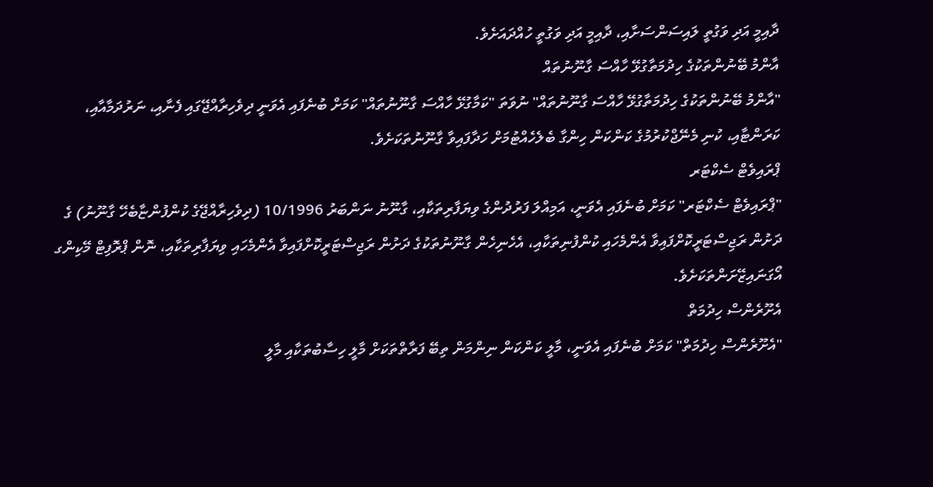ދާއިމީ އަދި ވަގުތީ ލައިސަންސަށާއި، ދާއިމީ އަދި ވަގުތީ ހުއްދައަށެވެ.
އާންމު ބޭނުންތަކުގެ ހިދުމަތާގުޅޭ ހާއްސަ ގާނޫނުތައް
"އާންމު ބޭނުންތަކުގެ ހިދުމަތާގުޅޭ ހާއްސަ ގާނޫނުތައް" ނުވަތަ "ކަމާގުޅޭ ހާއްސަ ގާނޫނުތައް" ކަމަށް ބުނެފައި އެވަނީ ދިވެހިރާއްޖޭގައި ފެނާއި، ނަރުދަމާއާއި، ކަރަންޓާއި، ކުނި މެނޭޖްކުރުމުގެ ކަންކަން ހިންގާ ބެލެހެއްޓުމަށް ހަދާފައިވާ ގާނޫނުތަކަށެވެ.
ޕްރައިވެޓް ސެކްޓަރ
"ޕްރައިވެޓް ސެކްޓަރ" ކަމަށް ބުނެފައި އެވަނީ، އަމިއްލަ ފަރުދުންގެ ވިޔަފާރިތަކާއި، ގާނޫނު ނަންބަރު 10/1996 (ދިވެހިރާއްޖޭގެ ކުންފުންޏާބެހޭ ގާނޫނު) ގެ ދަށުން ރަޖިސްޓަރީކޮށްފައިވާ އެންމެހައި ކުންފުނިތަކާއި، އެހެނިހެން ގާނޫނުތަކުގެ ދަށުން ރަޖިސްޓަރީކޮށްފައިވާ އެންމެހައި ވިޔަފާރިތަކާއި، ނޮން ޕްރޮފިޓް މޭކިންގ އޯގަނައިޒޭށަންތަކަށެވެ.
އެށޫރެންސް ހިދުމަތް
"އެށޫރެންސް ހިދުމަތް" ކަމަށް ބުނެފައި އެވަނީ، މާލީ ކަންކަން ނިންމަން ތިބޭ ފަރާތްތަކަށް މާލީ ހިސާބުތަކާއި މާލީ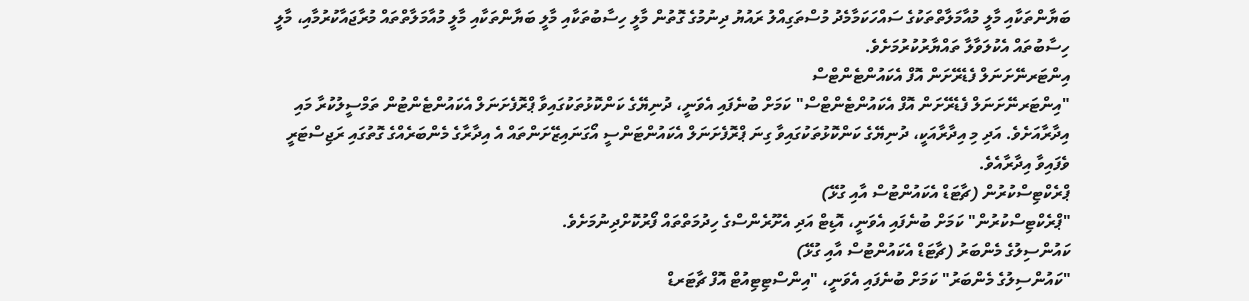ބަޔާންތަކާއި މާލީ މުއާމަލާތްތަކުގެ ސައްހަކަމާމެދު މުސްތަގިއްލު ރައުޔު ދިނުމުގެ ގޮތުން މާލީ ހިސާބުތަކާއި މާލީ ބަޔާންތަކާއި މާލީ މުއާމަލާތްތައް މުރާޖައާކުރުމާއި، މާލީ ހިސާބުތައް އެކުލަވާލާ ތައްޔާރުކުރުމަށެވެ.
އިންޓަރނޭށަނަލް ފެޑެރޭށަން އޮފް އެކައުންޓެންޓްސް
"އިންޓަރނޭށަނަލް ފެޑެރޭށަން އޮފް އެކައުންޓެންޓްސް" ކަމަށް ބުނެފައި އެވަނީ، ދުނިޔޭގެ ކަންކޮޅުތަކުގައިވާ ޕްރޮފެށަނަލް އެކައުންޓެންޓުން ތަމްސީލުކުރާ މައި އިދާރާއަށެވެ. އަދި މި އިދާރާއަކީ، ދުނިޔޭގެ ކަންކޮޅުތަކުގައިވާ ގިނަ ޕްރޮފެށަނަލް އެކައުންޓަންސީ އޯގަނައިޒޭށަންތައް އެ އިދާރާގެ މެންބަރެއްގެ ގޮތުގައި ރަޖިސްޓަރީ ވެފައިވާ އިދާރާއެވެ.
ޕްރެކްޓިސްކުރުން (ޗާޓަޑް އެކައުންޓުސް އާއި ގުޅޭ)
"ޕްރެކްޓިސްކުރުން" ކަމަށް ބުނެފައި އެވަނީ، އޮޑިޓް އަދި އެށޫރެންސްގެ ހިދުމަތްތައް ފޯރުކޮށްދިނުމަށެވެ.
ކައުންސިލުގެ މެންބަރު (ޗާޓަޑް އެކައުންޓުސް އާއި ގުޅޭ)
"ކައުންސިލުގެ މެންބަރު" ކަމަށް ބުނެފައި އެވަނީ، "އިންސްޓިޓިއުޓް އޮފް ޗާޓަރޑް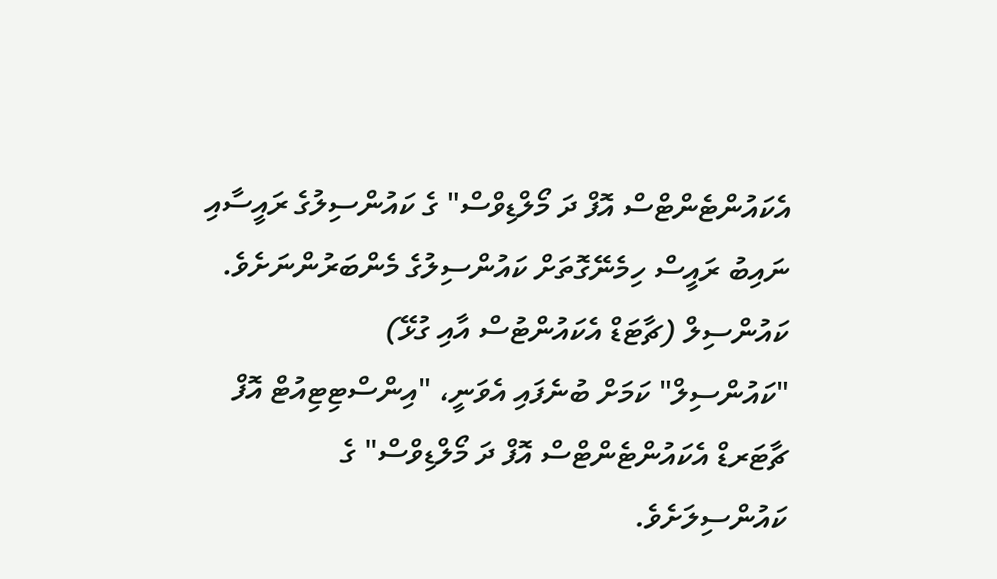އެކައުންޓެންޓްސް އޮފް ދަ މޯލްޑިވްސް" ގެ ކައުންސިލުގެ ރައީސާއި ނައިބު ރައީސް ހިމެނޭގޮތަށް ކައުންސިލުގެ މެންބަރުންނަށެވެ.
ކައުންސިލް (ޗާޓަޑް އެކައުންޓުސް އާއި ގުޅޭ)
"ކައުންސިލް" ކަމަށް ބުނެފައި އެވަނީ، "އިންސްޓިޓިއުޓް އޮފް ޗާޓަރޑް އެކައުންޓެންޓްސް އޮފް ދަ މޯލްޑިވްސް" ގެ ކައުންސިލަށެވެ.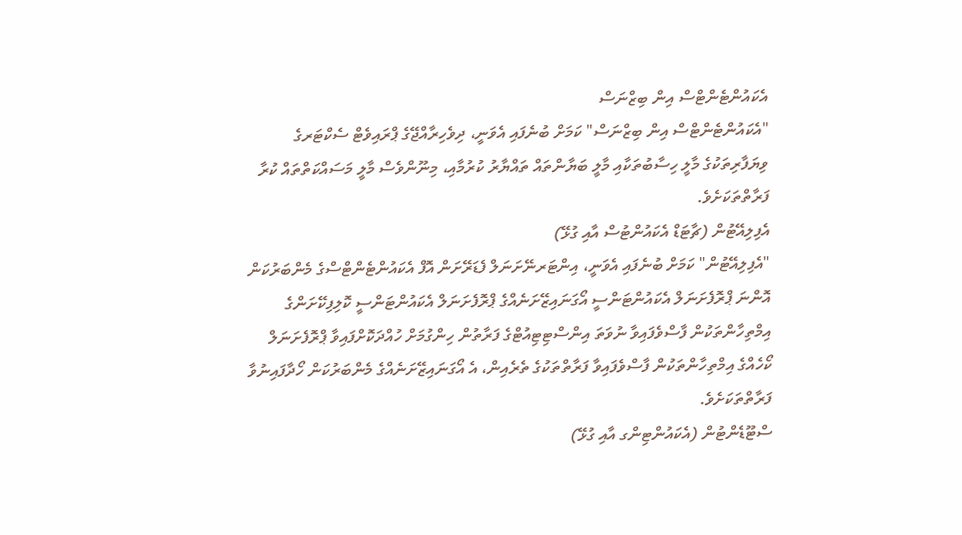އެކައުންޓެންޓްސް އިން ބިޒްނަސް
"އެކައުންޓެންޓްސް އިން ބިޒްނަސް" ކަމަށް ބުނެފައި އެވަނީ، ދިވެހިރާއްޖޭގެ ޕްރައިވެޓް ސެކްޓަރގެ ވިޔަފާރިތަކުގެ މާލީ ހިސާބުތަކާއި މާލީ ބަޔާންތައް ތައްޔާރު ކުރުމާއި، މިނޫންވެސް މާލީ މަސައްކަތްތައް ކުރާ ފަރާތްތަކަށެވެ.
އެފިލިއޭޓުން (ޗާޓަޑް އެކައުންޓުސް އާއި ގުޅޭ)
"އެފިލިއޭޓުން" ކަމަށް ބުނެފައި އެވަނީ، އިންޓަރނޭށަނަލް ފެޑަރޭށަން އޮފް އެކައުންޓެންޓްސްގެ މެންބަރުކަން އޮންނަ ޕްރޮފެށަނަލް އެކައުންޓަންސީ އޯގަނައިޒޭށަނެއްގެ ޕްރޮފެށަނަލް އެކައުންޓަންސީ ކޮލިފިކޭށަންގެ އިމްތިހާންތަކުން ފާސްވެފައިވާ ނުވަތަ އިންސްޓިޓިއުޓްގެ ފަރާތުން ހިންގުމަށް ހުއްދަކޮށްފައިވާ ޕްރޮފެށަނަލް ކޯހެއްގެ އިމްތިހާންތަކުން ފާސްވެފައިވާ ފަރާތްތަކުގެ ތެރެއިން، އެ އޯގަނައިޒޭށަނެއްގެ މެންބަރުކަން ހޯދާފައިނުވާ ފަރާތްތަކަށެވެ.
ސްޓޫޑެންޓުން (އެކައުންޓިންގ އާއި ގުޅޭ)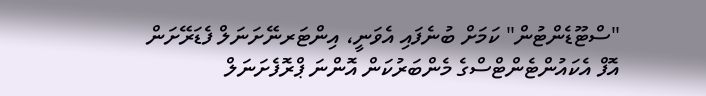"ސްޓޫޑެންޓުން" ކަމަށް ބުނެފައި އެވަނީ، އިންޓަރނޭށަނަލް ފެޑަރޭށަން އޮފް އެކައުންޓެންޓްސްގެ މެންބަރުކަން އޮންނަ ޕްރޮފެށަނަލް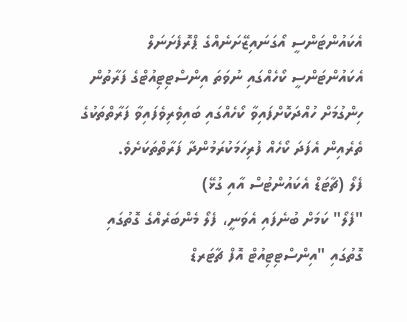އެކައުންޓަންސީ އޯގަނައިޒޭށަނެއްގެ ޕްރޮފެށަނަލް އެކައުންޓަންސީ ކޯހެއްގައި ނުވަތަ އިންސްޓިޓިއުޓްގެ ފަރާތުން ހިންގުމަށް ހުއްދަކޮށްފައިވާ ކޯހެއްގައި ބައިވެރިވެފައިވާ ފަރާތްތަކުގެ ތެރެއިން އެފަދަ ކޯހެއް ފުރިހަމަކުރަމުންދާ ފަރާތްތަކަށެވެ.
ފެލޯ (ޗާޓަޑް އެކައުންޓުސް އާއި ގުޅޭ)
"ފެލޯ" ކަމަށް ބުނެފައި އެވަނީ، ފެލޯ މެންބަރެއްގެ ގޮތުގައި ގޮތުގައި "އިންސްޓިޓިއުޓް އޮފް ޗާޓަރޑް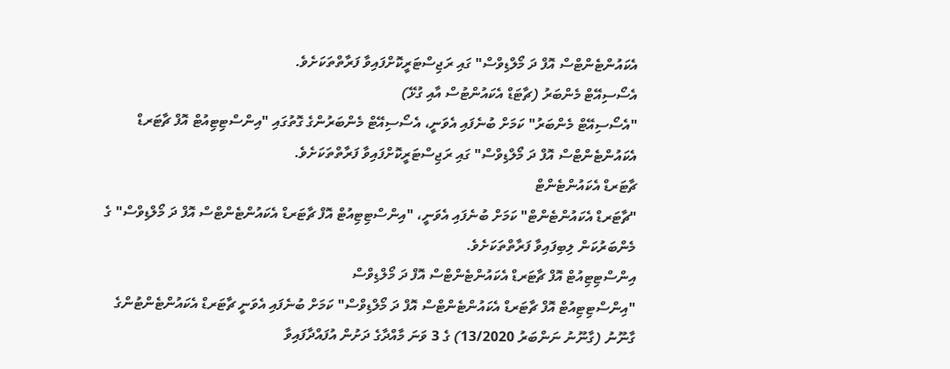އެކައުންޓެންޓްސް އޮފް ދަ މޯލްޑިވްސް" ގައި ރަޖިސްޓަރީކޮށްފައިވާ ފަރާތްތަކަށެވެ.
އެސޯސިއޭޓް މެންބަރު (ޗާޓަޑް އެކައުންޓުސް އާއި ގުޅޭ)
"އެސޯސިއޭޓް މެންބަރު" ކަމަށް ބުނެފައި އެވަނީ، އެސޯސިއޭޓް މެންބަރުންގެ ގޮތުގައި "އިންސްޓިޓިއުޓް އޮފް ޗާޓަރޑް އެކައުންޓެންޓްސް އޮފް ދަ މޯލްޑިވްސް" ގައި ރަޖިސްޓަރީކޮށްފައިވާ ފަރާތްތަކަށެވެ.
ޗާޓަރޑް އެކައުންޓެންޓް
"ޗާޓަރޑް އެކައުންޓެންޓް" ކަމަށް ބުނެފައި އެވަނީ، "އިންސްޓިޓިއުޓް އޮފް ޗާޓަރޑް އެކައުންޓެންޓްސް އޮފް ދަ މޯލްޑިވްސް" ގެ މެންބަރުކަން ލިބިފައިވާ ފަރާތްތަކަށެވެ.
އިންސްޓިޓިއުޓް އޮފް ޗާޓަރޑް އެކައުންޓެންޓްސް އޮފް ދަ މޯލްޑިވްސް
"އިންސްޓިޓިއުޓް އޮފް ޗާޓަރޑް އެކައުންޓެންޓްސް އޮފް ދަ މޯލްޑިވްސް" ކަމަށް ބުނެފައި އެވަނީ ޗާޓަރޑް އެކައުންޓެންޓުންގެ ގާނޫނު (ގާނޫނު ނަންބަރު 13/2020) ގެ 3 ވަނަ މާއްދާގެ ދަށުން އުފައްދާފައިވާ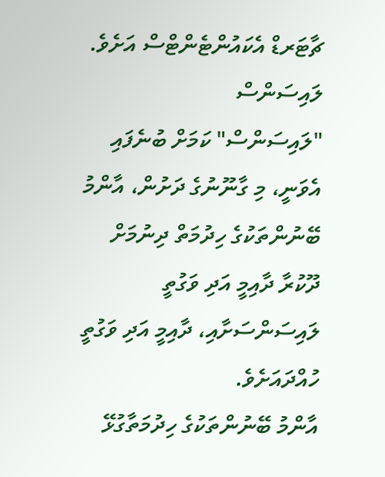ޗާޓަރޑް އެކައުންޓެންޓްސް އަށެވެ.
ލައިސަންސް
"ލައިސަންސް" ކަމަށް ބުނެފައި އެވަނީ، މި ގާނޫނުގެ ދަށުން، އާންމު ބޭނުންތަކުގެ ހިދުމަތް ދިނުމަށް ދޫކުރާ ދާއިމީ އަދި ވަގުތީ ލައިސަންސަށާއި، ދާއިމީ އަދި ވަގުތީ ހުއްދައަށެވެ.
އާންމު ބޭނުންތަކުގެ ހިދުމަތާގުޅޭ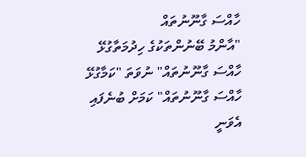ހާއްސަ ގާނޫނުތައް
"އާންމު ބޭނުންތަކުގެ ހިދުމަތާގުޅޭ ހާއްސަ ގާނޫނުތައް" ނުވަތަ "ކަމާގުޅޭ ހާއްސަ ގާނޫނުތައް" ކަމަށް ބުނެފައި އެވަނީ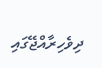ދިވެހިރާއްޖޭގައި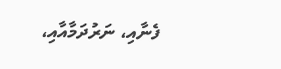ފެނާއި، ނަރުދަމާއާއި،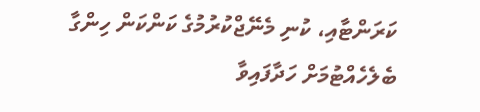ކަރަންޓާއި، ކުނި މެނޭޖްކުރުމުގެ ކަންކަން ހިންގާ ބެލެހެއްޓުމަށް ހަދާފައިވާ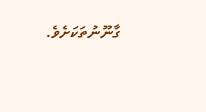ގާނޫނުތަކަށެވެ.